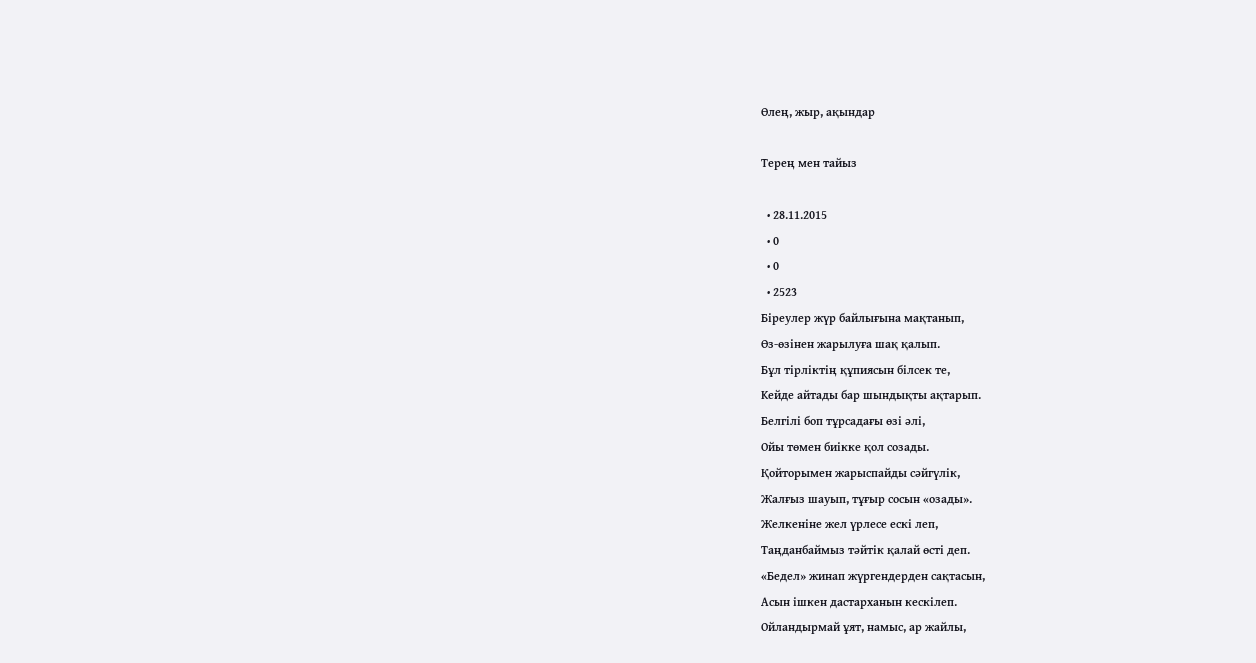Өлең, жыр, ақындар

Терең мен тайыз

  • 28.11.2015
  • 0
  • 0
  • 2523
Біреулер жүр байлығына мақтанып,
Өз-өзінен жарылуға шақ қалып.
Бұл тірліктің құпиясын білсек те,
Kейде айтады бар шындықты ақтарып.
Белгілі боп тұрсадағы өзі әлі,
Ойы төмен биікке қол созады.
Қойторымен жарыспайды сәйгүлік,
Жалғыз шауып, тұғыр сосын «озады».
Желкеніне жел үрлесе ескі леп,
Таңданбаймыз тәйтік қалай өсті деп.
«Бедел» жинап жүргендерден сақтасын,
Асын ішкен дастарханын кескілеп.
Ойландырмай ұят, намыс, ар жайлы,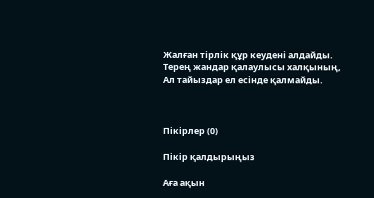Жалған тірлік құр кеудені алдайды.
Терең жандар қалаулысы халқының,
Ал тайыздар ел есінде қалмайды.



Пікірлер (0)

Пікір қалдырыңыз

Аға ақын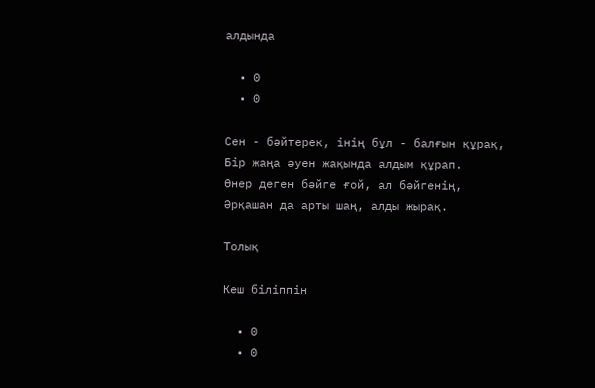алдында

  • 0
  • 0

Сен - бәйтерек, інің бұл - балғын құрақ,
Бір жаңа әуен жақында алдым құрап.
Өнер деген бәйге ғой, ал бәйгенің,
Әрқашан да арты шаң, алды жырақ.

Толық

Кеш біліппін

  • 0
  • 0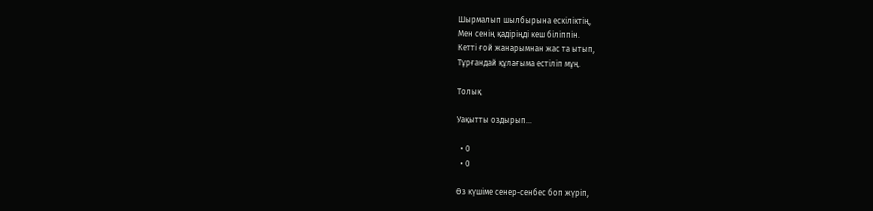Шырмалып шылбырына ескіліктің,
Мен сенің қадіріңді кеш біліппін.
Кетті ғой жанарымнан жас та ытып,
Тұрғандай құлағыма естіліп мұң.

Толық

Уақытты оздырып...

  • 0
  • 0

Өз күшіме сенер-сенбес боп жүріп,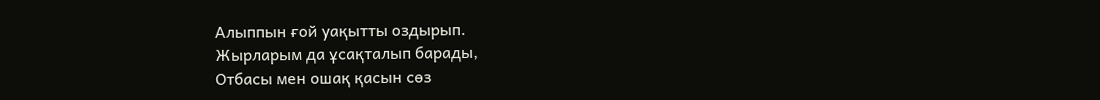Алыппын ғой уақытты оздырып.
Жырларым да ұсақталып барады,
Отбасы мен ошақ қасын сөз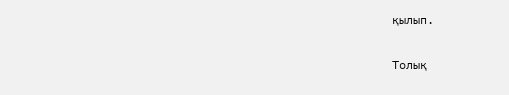қылып.

Толық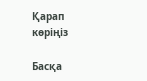Қарап көріңіз

Басқа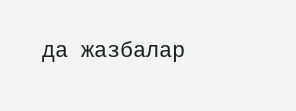да жазбалар